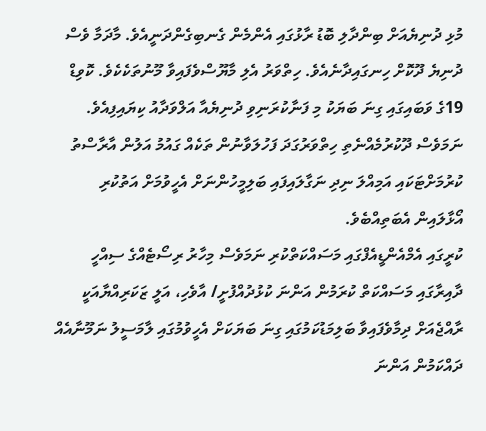މުޅި ދުނިޔެއަށް ބިންދާލި ބޮޑު ރާޅުގައި އެންމެން ގެނބިގެންދަނީއެވެ. މާދަމާ ވެސް ދުނިޔެ ދޫކޮށް ހިނގައިދާނެއެވެ. ހިތްވަރު އެލި މާޔޫސްވެފައިވާ މޫނުތަކެކެވެ. ކޮވިޑް 19ގެ ވަބައިގައި ގިނަ ބަޔަކު މި ފަނާކުރަނިވި ދުނިޔެއާ އަލްވަދާއު ކިޔައިފިއެވެ. ނަމަވެސް ދޫކުރުމެއްނެތި ހިތްވަރުގަދަ ފަހުލަވާނުން ތަކެއް ގައުމު އަލުން އާރާސްތު ކުރުމަށްޓަކައި އަމިއްލަ ނިދި ނަގާލައިފައި ބަލިމީހުންނަށް އެހީވުމަށް އަތުކުރި އޯޅާލައިން އެބަތިއްބެވެ.
ކުރީގައި އެމްއެންޑީއެފްގައި މަސައްކަތްކުރި ނަމަވެސް މިހާރު ރިސޯޓެއްގެ ސިއްހީ ދާއިރާގައި މަސައްކަތް ކުރަމުން އަންނަ ކުޅުދުއްފުށީ/ އާވެހި، އަލީ ޒަކަރިއްޔާއަކީ ރާއްޖެއަށް ދިމާވެފައިވާ ބަލިމަޑުކަމުގައި ގިނަ ބަޔަކަށް އެހީވުމުގައި ލާމަސީލު ނަމޫނާއެއް ދައްކަމުން އަންނަ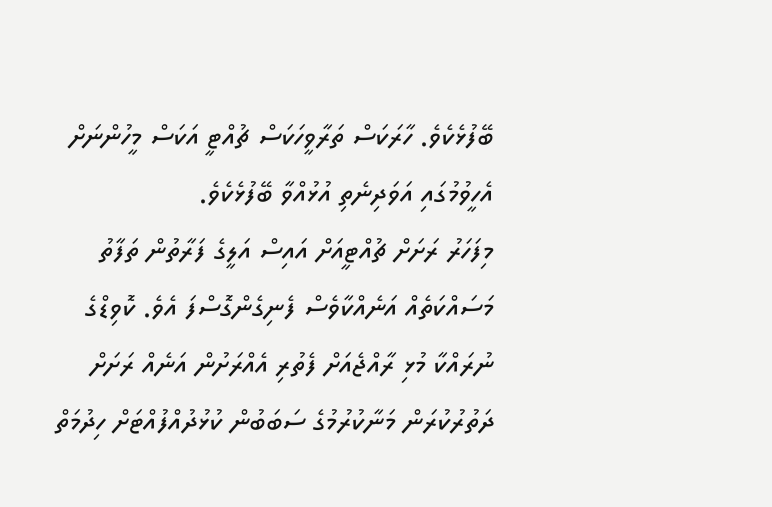ބޭފުޅެކެވެ. ހާރަކަސް ތަރާވީހަކަސް ޗުއްޓީ އަކަސް މީހުންނަށް އެހީވުމުގައި އަވަދިނެތި އުޅުއްވާ ބޭފުޅެކެވެ.
މިފަހަރު ރަށަށް ޗުއްޓީއަށް އައިސް އަލީގެ ފަރާތުން ތަފާތު މަސައްކަތެއް އަނެއްކާވެސް ފެނިގެންގޮސްފަ އެވެ. ކޮވިޑްގެ ނުރައްކާ މުޅި ރާއްޖެއަށް ފެތުރި އެއްރަށުން އަނެއް ރަށަށް ދަތުރުކުރަން މަނާކުރުމުގެ ސަބަބުން ކުޅުދުއްފުއްޓަށް ހިދުމަތް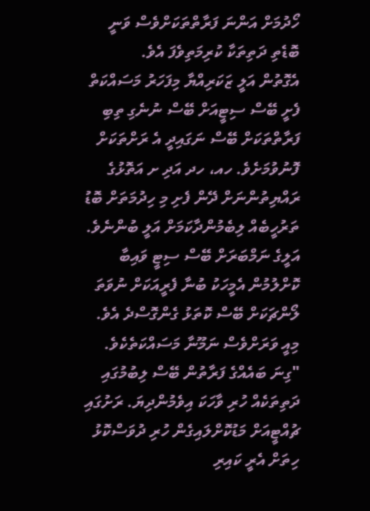ހޯދުމަށް އަންނަ ފަރާތްތަކަށްވެސް ވަނީ ބޮޑެތި ދަތިތަކާ ކުރިމަތިވެފަ އެވެ.
އެގޮތުން އަލީ ޒަކަރިއްޔާ މިފަހަރު މަސައްކަތް ފެށީ ބޭސް ސިޓީއަށް ބޭސް ނުނެގި ތިބި ފަރާތްތަކަށް ބޭސް ނަގައިދީ އެ ރަށްތަކަށް ފޮނުވުމަށެވެ. ހއ، ހދ އަދި ށ އަތޮޅުގެ ރައްޔިތުންނަށް ދޭން ފެށި މި ހިދުމަތަށް ބޮޑު ތަރުހީބެއް ލިބެމުންދާކަމަށް އަލީ ބުންނެވެ.
އަލީގެ ނަމްބަރަށް ބޭސް ސިޓީ ވައިބާ ކޮށްލުމުން އެމީހަކު ބުނާ ފެރީއަކަށް ނުވަތަ ލޯންޗަކަށް ބޭސް ކޮތަޅު ގެންގޮސްދެ އެވެ. މިއީ ވަރަށްވެސް ނަމޫނާ މަސައްކަތެކެވެ.
"ގިނަ ބައެއްގެ ފަރާތުން ބޭސް ލިބުމުގައި ދަތިތަކެއް ހުރި ވާހަކަ އިވެމުންދިޔަ. ރަށުގައި ޗުއްޓީއަށް މަޑުކޮށްލައިގެން ހުރި ދުވަސްކޮޅު ހިތަށް އެރީ ކައިރި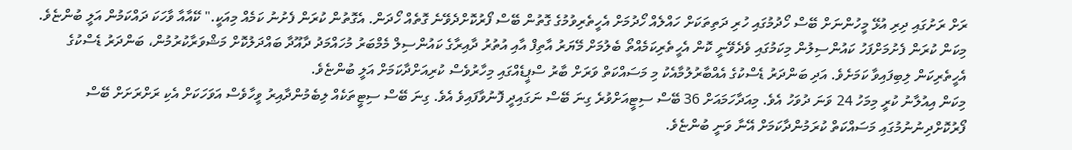ރަށް ރަށުގައި ދިރި އުޅޭ މީހުންނަށް ބޭސް ހޯދުމުގައި ހުރި ދަތިތަކަށް ހައްލެއް ހޯދުމަށް އެހީތެރިވުމުގެ ގޮތުން ބޭސް ފޯރުކޮށްދެވޭނެ ގޮތެއް ހޯދަން. އެގޮތުން ކުރަން ފެށުނު ކަމެއް މިއަކީ." ކޭއާއާ ވާހަކަ ދައްކަމުން އަލީ ބުންޏެވެ.
މިކަން ކުރަން ފެށުމަށްފަހު ކައުންސިލުން މިކަމުގައި ވެދެވޭނީ ކޮން އެހީތެރިކަމެއްތޯ ބެލުމަށް މޭޔަރު އާތިފް އާއި އުތުރު ދާއިރާގެ ކައުންސިލް މެމްބަރު މުހައްމަދު ދާއޫދާ ބައްދަލުކޮށް މަޝްވަރާކުރުމުން، ބަންދަރު ޑެސްކުގެ އެހީތެރިކަން ލިބިފައިވާ ކަމަށެވެ. އަދި ބަންދަރު ޑެސްކުގެ އެއްބާރުލުމާއެކު މި މަސައްކަތް ވަރަށް ބާރު ސްޕީޑެއްގައި މިހާރުވެސް ކުރިއަށްދާކަމަށް އަލީ ބުންޏެވެ.
މިކަން އިއުލާނު ކުރީ މިމަހު 24 ވަނަ ދުވަހު އެވެ. މިއަދާހަމައަށް 36 ބޭސް ސިޓީއަށްވުރެ ގިނަ ބޭސް ނަގައިދީ ފޮނުވާފައިވެ އެވެ. ގިނަ ބޭސް ސިޓީތަކެއް ލިބެމުންދާއިރު ވީހާވެސް އަވަހަކަށް އެކި ރަށްރަށަށް ބޭސް ފޯރުކޮށްދިނުނުމުގައި މަސައްކަތް ކުރަމުންދާކަމަށް އޭނާ ވަނީ ބުންޏެވެ.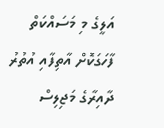އަލީގެ މި މަސައްކަތް ފާހަގަކޮށް އާތިފާއި އުތުރު ދާއިރާގެ މަޖިލިސް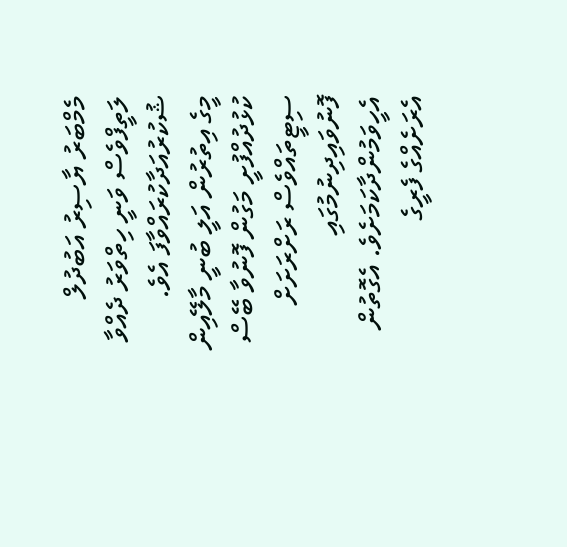މެމްބަރު ޔާސިރު އަބުދުލް ލަތީފްވެސް ވަނީ ހިތްވަރު ދެއްވާ ޝުކުރުއަދާކުރައްވާފަ އެވެ.
މީގެ އިތުރުން އަލީ ބުނީ މާލޭއިން ކުޅުދުއްފުށީ މަގުން ފޮނުވާ ބޭސް ސިޓީތައްވެސް ރަށްރަށަށް ފޮނުވައިދިނުމުގައި އެހީވަމުންދާކަމަށެވެ. އެގޮތުން އެރަށެއްގެ ފެރީގެ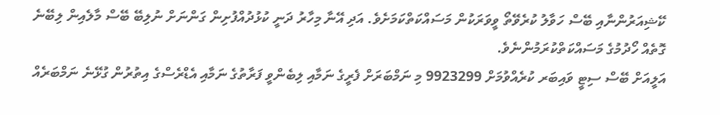ކޭޝިއަރުންނާއި ބޭސް ހަވާލު ކުރެވޭތޯ ވީވަރަކުން މަސައްކަތްކަމަށެވެ. އަދި އޭނާ މިހާރު ދަނީ ކުޅުދުއްފުށިން ގަންނަށް ނުލިބޭ ބޭސް މާލެއިން ލިބޭނެ ގޮތެއް ހޯދުމުގެ މަސައްކަތްކުރަމުންނެވެ.
އަލީއަށް ބޭސް ސިޓީ ވައިބަރ ކުރެއްވުމަށް 9923299 މި ނަމްބަރަށް ފެރީގެ ނަމާއި ލިބެންވީ ފަރާތުގެ ނަމާއި އެޑްރެސްގެ އިތުރުން ގުޅޭނެ ނަމްބަރެއް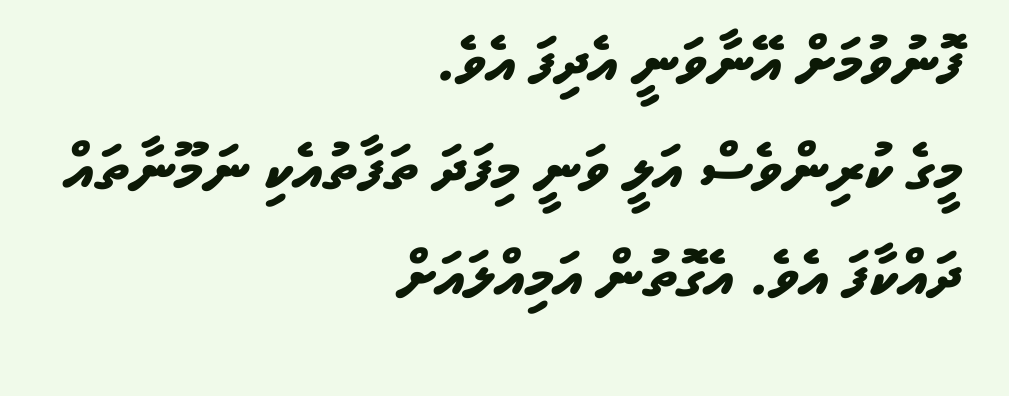ފޮނުވުމަށް އޭނާވަނީ އެދިފަ އެވެ.
މީގެ ކުރިންވެސް އަލީ ވަނީ މިފަދަ ތަފާތުއެކި ނަމޫނާތައް ދައްކާފަ އެވެ. އެގޮތުން އަމިއްލައަށް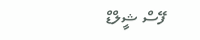ފޭސް ޝީލްޑް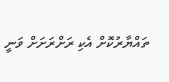ތައްޔާރުކޮށް އެކި ރަށްރަށަށް ވަނީ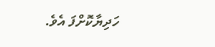ހަދިޔާކޮށްފަ އެވެ.